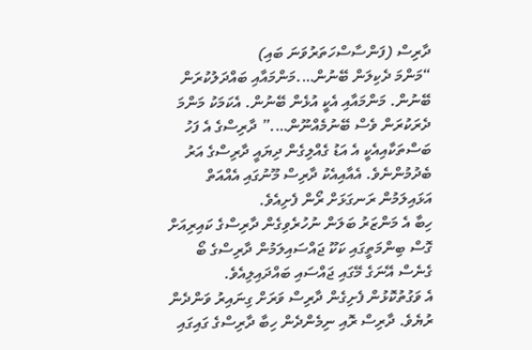ދާރިސް (ފަންސާސްހަތަރުވަނަ ބައި)
“މަންމަ ދެކިލަން ބޭނުން….މަންމައާއި ބައްދަލުކުރަން ބޭނުން. މަންމައާއި އެކީ އުޅެން ބޭނުން. އެކަމަކު މަންމަ ދެރަކުރަން ވެސް ބޭނުމެއްނޫން….” ދާރިސްގެ އެ ފަހު ބަސްތަކާއިއެކީ އެ އަޑު ގެއްލިގެން ދިޔައީ ދާރިސްގެ އަރު ބެދުމުންނެވެ. އެއާއިއެކު ދާރިސް މޫނުގައި އެއްއަތް އަޅައިލަމުން ރަނގަޅަށް ރޯން ފެށިއެވެ.
ހިބާ އެ މަންޒަރު ބަލަން ނުހުރެވިގެން ދާރިސްގެ ކައިރިއަށް ގޮސް ބިންމަތީގައި ކަކޫ ޖައްސައިލަމުން ދާރިސްގެ ބޯ ގެނެސް އޭނަގެ މޭގައި ޖައްސައި ބައްދައިލިއެވެ.
އެ ވަގުތުކޮޅުން ފެށިގެން ދާރިސް ވަރަށް ގިނައިރު ވަންދެން ރުޔެވެ. ދާރިސް ރޮއި ނިމެންދެން ހިބާ ދާރިސްގެ ގައިގައި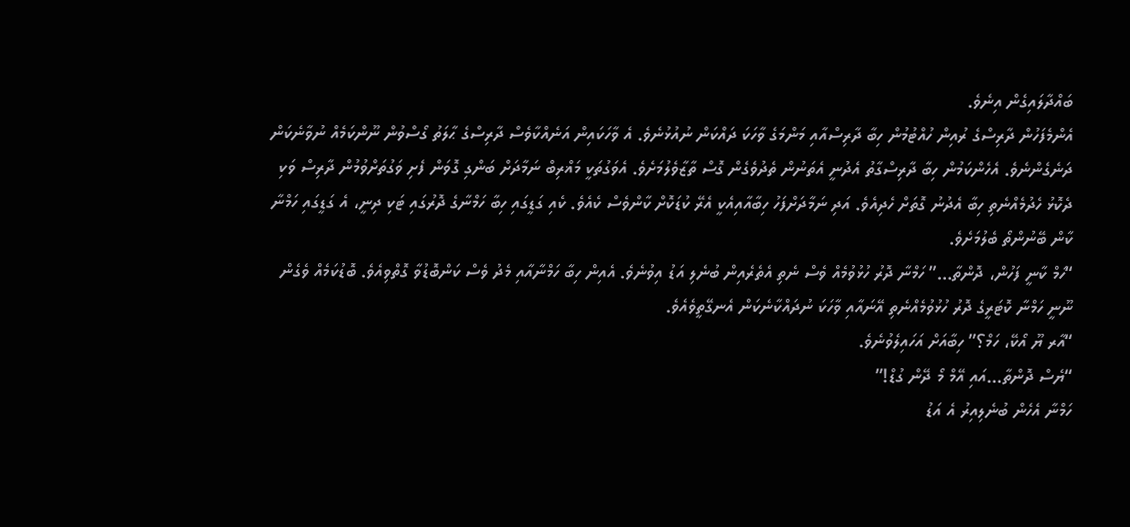ބައްދާލައިގެން އިނެވެ.
އެންމެފަހުން ދާރިސްގެ ރުއިން ހުއްޓުމުން ހިބާ ދާރިސްއާއި މަންމަގެ ވާހަކަ ދައްކަން ނުއުޅުނެވެ. އެ ވާހަކައިން އަނެއްކާވެސް ދާރިސްގެ ޙާލަތު ގޯސްވުން ނޫންކަމެއް ނުވާނެކަން ދަނެގެންނެވެ. އެހެންކަމުން ހިބާ ދާރިސްގާތު އެދުނީ އެތަނުން ތެދުވެގެން ގޮސް ތާޒާވެލުމަށެވެ. އެވަގުތަކީ މަޣްރިބް ނަމާދަށް ބަންގި ގޮވަން ފެށި ވަގުތަށްވުމުން ދާރިސް ވަކި ދެކޮޅު ހެދުމެއްނެތި ހިބާ އެދުނު ގޮތަށް ހެދިއެވެ. އަދި ނަމާދަށްފަހު ހިބާއާއިއެކީ އެރޭ ކުޑަކޮށް ކާންވެސް ކެއެވެ. ކެއި ގަޑީގައި ހިބާ ހަމްނާގެ ދޮރުގައި ޓަކި ދިނީ، އެ ގަޑީގައި ހަމްނާ ކާން ބޭނުންތޯ ބެލުމަށެވެ.
“ހަމް ކާނީ ފަހުން، ދޮންތާ…” ހަމްނާ ދޮރު ހުޅުވުމެއް ވެސް ނެތި އެތެރެއިން ބުނެލި އަޑު އިވުނެވެ. އެއިން ހިބާ ހަމްނާއާއި މެދު ވެސް ކަންބޮޑުވާ ގޮތްވިއެވެ. ބޮޑުކަމެއް ވެގެން ނޫނީ ހަމްނާ ކޮޓަރީގެ ދޮރު ހުޅުވުމެއްނެތި އޭނައާއި ވާހަކަ ނުދައްކާނެކަން އެނގޭތީވެއެވެ.
“އާރ ޔޫ އޯކޭ، ހަމް؟” ހިބާއަށް އަހައިލެވުނެވެ.
“ޔެސް ދޮންތާ…އައި އޭމް މޯ ދޭން ގުޑް!”
ހަމްނާ އެހެން ބުނެލިއިރު އެ އަޑު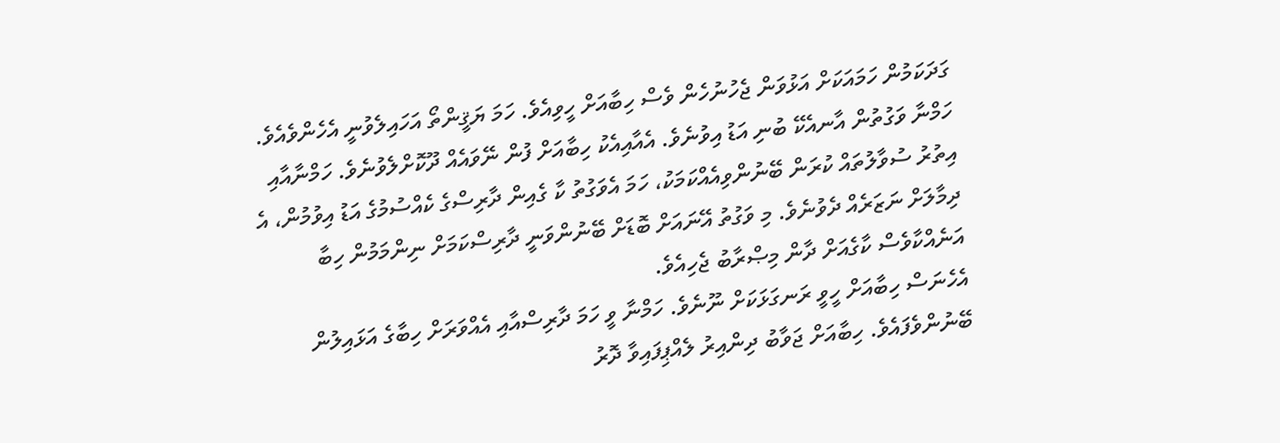ގަދަކަމުން ހަމައަކަށް އަޅުވަން ޖެހުނުހެން ވެސް ހިބާއަށް ހީވިއެވެ. ހަމަ ޔަޤީންތޯ އަހައިލެވުނީ އެހެންވެއެވެ. ހަމްނާ ވަގުތުން އާނއެކޭ ބުނި އަޑު އިވުނެވެ. އެއާއިއެކު ހިބާއަށް ފުން ނޭވައެއް ދޫކޮށްލެވުނެވެ. ހަމްނާއާއި އިތުރު ސުވާލުތައް ކުރަން ބޭނުންވިއެއްކަމަކު، ހަމަ އެވަގުތު ކާ ގެއިން ދާރިސްގެ ކެއްސުމުގެ އަޑު އިވުމުން، އެ ދިމާލަށް ނަޒަރެއް ދެވުނެވެ. މި ވަގުތު އޭނައަށް ބޮޑަށް ބޭނުންވަނީ ދާރިސްކަމަށް ނިންމަމުން ހިބާ އަނެއްކާވެސް ކާގެއަށް ދާން މިޞްރާބު ޖެހިއެވެ.
އެހެނަސް ހިބާއަށް ހީވީ ރަނގަޅަކަށް ނޫނެވެ. ހަމްނާ ވީ ހަމަ ދާރިސްއާއި އެއްވަރަށް ހިބާގެ އަޅައިލުން ބޭނުންވެފައެވެ. ހިބާއަށް ޖަވާބު ދިންއިރު ލެއްޕިފައިވާ ދޮރު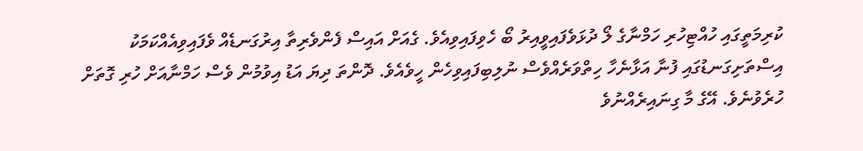ކުރިމަތީގައި ހުއްޓިހުރި ހަމްނާގެ ލޯ ދުޅަވެފައިވީއިރު ބޯ ހެވިފައިވިއެވެ. ގެއަށް އައިސް ފެންވެރިތާ އިރުގަނޑެއް ވެފައިވިއެއްކަމަކު އިސްތަށިގަނޑުގައި ފުނާ އަޅާނެހާ ހިތްވަރެއްވެސް ނުލިބިފައިވިހެން ހީވެއެވެ. ދޮންތަ ދިޔަ އަޑު އިވުމުން ވެސް ހަމްނާއަށް ހުރި ގޮތަށް ހުރެވުނެވެ. އޭގެ މާ ގިނައިރެއްނުވެ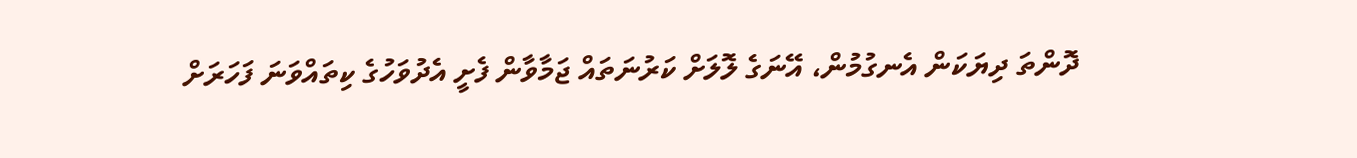ދޮންތަ ދިޔަކަން އެނގުމުން، އޭނަގެ ލޮލަށް ކަރުނަތައް ޖަމާވާން ފެށީ އެދުވަހުގެ ކިތައްވަނަ ފަހަރަށް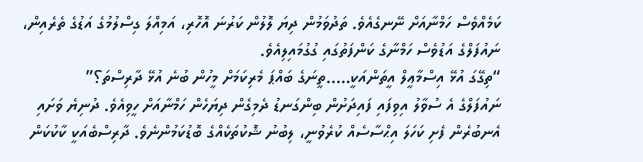ކަމެއްވެސް ހަމްނާއަށް ނޭނގެއެވެ. ތަދުވަމުން ދިޔަ ލޮލުން ކަރުނަ އޮހޮރި، އަމިއްލަ ގިސްލުމުގެ އަޑުގެ ތެރެއިން، ނައުފަލްގެ އަޑުވެސް ހަމްނާގެ ކަންފަތުގައި ގުގުމައިލިއެވެ.
“ތިގޭގަ އުޅޭ އިސްމާޢީލް އީތަންއަކީ…..ތީނަގެ ބައްޕަ މެރިކަމަށް މީހުން ބުނެ އުޅޭ ދާރިސްތަ؟”
ނައުފަލްގެ އެ ސުވާލު އިވިފައި ފައިދަށުން ބިންގަނޑު ދެމިގެން ދިޔަހެން ހަމްނާއަށް ހީވިއެވެ. ދުނިޔެ ވަށައި އެނބުރެން ފެށި ކަހަލަ އިޙްސާސެއް ކުރެވުނީ، ލިބުނު ޝޮކުތަކެއްގެ ބޮޑުކަމުންނެވެ. ދާރިސްބެއަކީ ކާކުކަން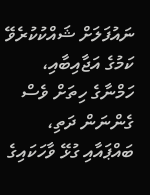ނައުފަލަށް ޝައްކުކުރެވޭ ކަމުގެ އަޖާއިބާއި، ހަމްނާގެ ހިތަށް ވެސް ގެންނަން ދަތި، ބައްޕައާއި ގުޅޭ ވާހަކައިގެ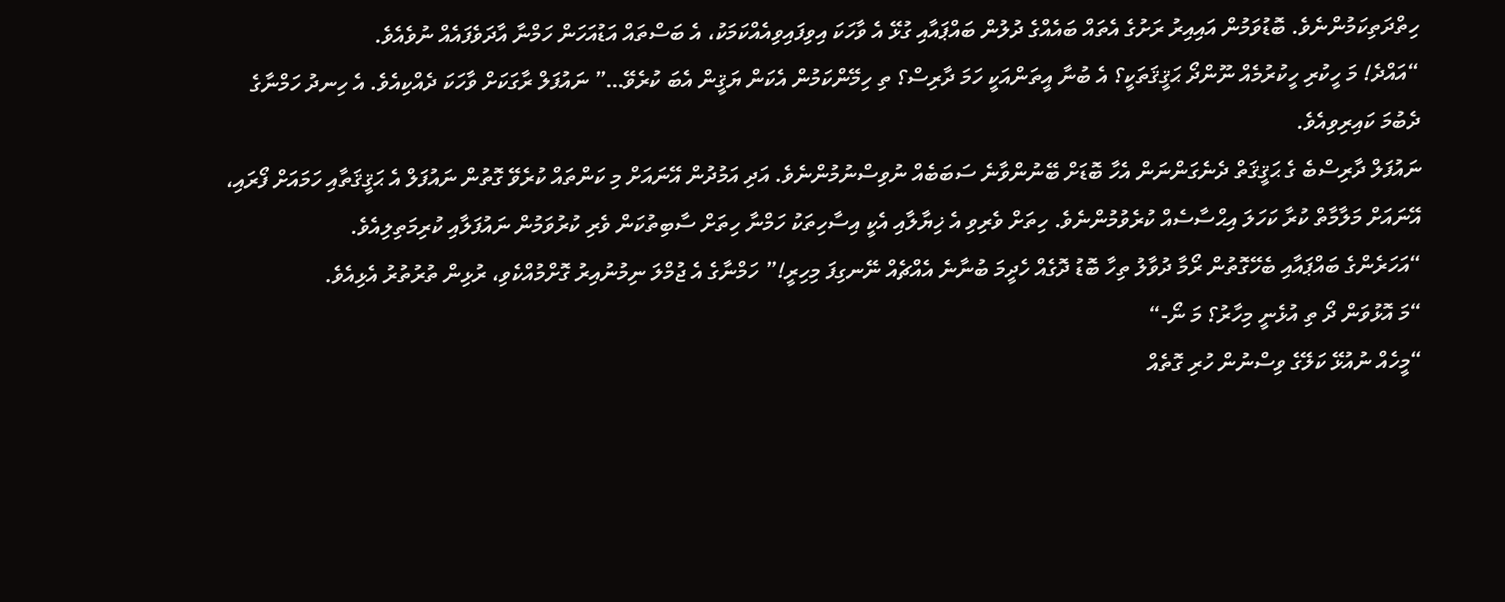ހިތްދަތިކަމުންނެވެ. ބޮޑުވަމުން އައިއިރު ރަށުގެ އެތައް ބައެއްގެ ދުލުން ބައްޕައާއި ގުޅޭ އެ ވާހަކަ އިވިފައިވިއެއްކަމަކު، އެ ބަސްތައް އަޑުއަހަން ހަމްނާ އާދަވެފައެއް ނުވެއެވެ.
“އައްދެ! މަ ހީކުރި ހީކުރުމެއް ނޫންދޯ ޙަޤީޤަތަކީ؟ އެ ބުނާ އީތަންއަކީ ހަމަ ދާރިސް؟ ތި ހިމޭންކަމުން އެކަން ޔަޤީން އެބަ ކުރެވޭ…” ނައުފަލް ރާގަކަށް ވާހަކަ ދެއްކިއެވެ. އެ ހިނދު ހަމްނާގެ ދެބުމަ ކައިރިވިއެވެ.
ނައުފަލް ދާރިސްބެ ގެ ޙަޤީޤަތް ދެނެގަންނަން އެހާ ބޮޑަށް ބޭނުންވާނެ ސަބަބެއް ނުވިސްނުމުންނެވެ. އަދި އަމުދުން އޭނައަށް މި ކަންތައް ކުރެވޭ ގޮތުން ނައުފަލް އެ ޙަޤީޤަތާއި ހަމައަށް ފޯރައި، އޭނައަށް މަލާމާތް ކުރާ ކަހަލަ އިޙްސާސެއް ކުރެވުމުންނެވެ. ހިތަށް ވެރިވި އެ ޚިޔާލާއި އެކީ އިސާހިތަކު ހަމްނާ ހިތަށް ސާބިތުކަން ވެރި ކުރުވަމުން ނައުފަލާއި ކުރިމަތިލިއެވެ.
“އަހަރެންގެ ބައްޕައާއި ބެހޭގޮތުން ރޯމާ ދުވާލު ތިހާ ބޮޑު ދޮގެއް ހެދީމަ ބުނާނެ އެއްޗެއް ނޭނގިފަ މިހިރީ!” ހަމްނާގެ އެ ޖުމްލަ ނިމުނުއިރު ގޮށްމުއްކެވި، ރުޅިން ތުރުތުރު އެޅިއެވެ.
“މަ އޮޅުވަން ދޯ ތި އުޅެނީ މިހާރު؟ މަ ނޯ-“
“މީހެއް ނުއުޅޭ ކަލޭގެ ވިސްނުން ހުރި ގޮތެއް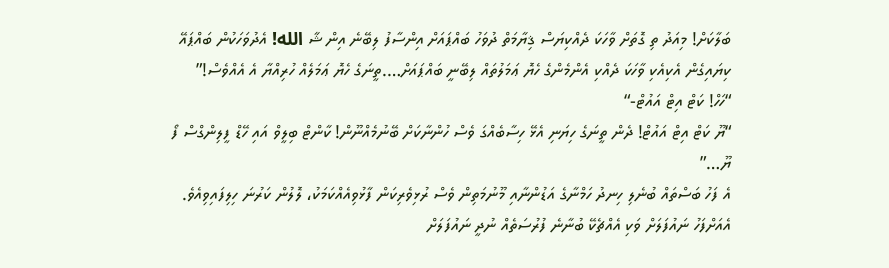ބަލާކަށް! މިއަދު ތި ގޮތަށް ވާހަކަ ދެއްކިޔަސް ޤިޔާމަތް ދުވަހު ބައްޕައަށް އިންސާފު ލިބޭނެ އިން ޝާ الله! އެދުވަހަކުން ބައްޕައޭ ކިޔައިގެން އެކިއެކި ވާހަކަ ދެއްކި އެންމެންގެ ހެޔޮ ޢަމަލުތައް ލިބޭނީ ބައްޕައަށް….ތީނަގެ ހެޔޮ ޢަމަލެއް ހުރިއްޔާ އެ އެއްވެސް!”
“ހަހް! ކަޓް އިޓް އައުޓް-“
“ޔޫ ކަޓް އިޓް އައުޓް! ދެން ތީނަގެ ހިޔަނި އެޅޭ ހިސާބެއްގަ ވެސް ހުންނާކަށް ބޭނުމެއްނޫން! ކާންޓް ބިލީވް އައި ހޭޑް ފީލިންގްސް ފޯ ޔޫ…”
އެ ފަހު ބަސްތައް ބުނެލި ހިނދު ހަމްނާގެ އަޑުންނާއި މޫނުމަތިން ވެސް ރުޅިވެރިކަން ފާޅުވިއެއްކަމަކު، ލޮލުން ކަރުނަ ހިލިފައިވިއެވެ. އެއަށްފަހު ނައުފަލަށް ވަކި އެއްޗެކޭ ބުނާނެ ފުރުސަތެއް ނުދީ ނައުފަލަށް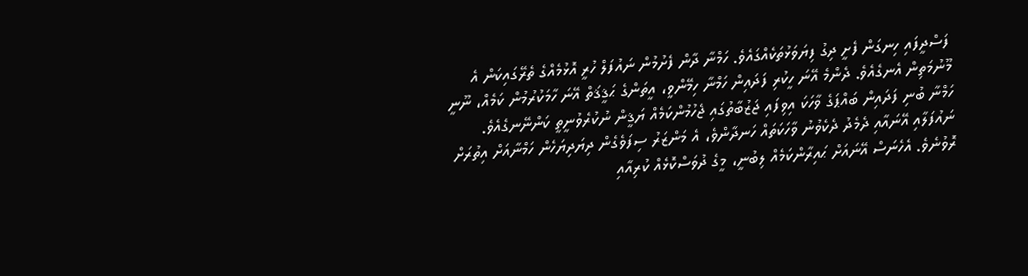ފަސްދީފައި ހިނގަން ފެށީ ދިގު ފިޔަވަޅުތަކެއްގައެވެ. ހަމްނާ ދާން ފެށުމުން ނައުފަލް ހުރީ އޮޅުމެއްގެ ތެރޭގައިކަން އެ މޫނުމަތިން އެނގެއެވެ. ދެންމެ އޭނަ ހީކުރި ފަދައިން ހަމްނާ ހިމޭންވީ، އީތަންގެ ޙަޤީޤަތް އޭނަ ހާމަކުރުމުން ކަމެއް، ނޫނީ ހަމްނާ ބުނި ފަދައިން ބައްޕަގެ ވާހަކަ އިވިފައި ޖަޒުބާތުގައި ޖެހުމުންކަމެއް ޔަޤީން ނުކުރެވުނީތީ ކަންނޭނގެއެވެ.
ނައުފަލާއި އޭނައާއި ދެމެދު ދެކެވުނު ވާހަކަތައް ހަނދާންވެ، އެ މަންޒަރު ސިފަވެގެން ދިޔަދިޔަހެން ހަމްނާއަށް އިތުރަށް ރޮވުނެވެ. އެހެނަސް އޭނައަށް ޙައިރާންކަމެއް ލިބުނީ، މީގެ ދުވަސްކޮޅެއް ކުރިއާއި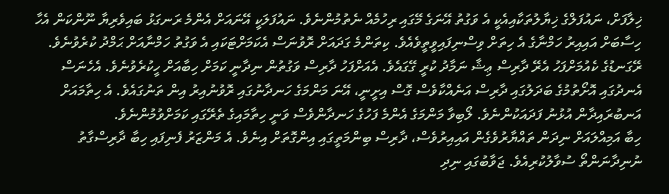ޚިލާފަށް، ނައުފަލްގެ ޚިޔާލުތަކާއިއެކީ އެ ވަގުތު އޭނަގެ މޭގައި ރިހުމެއް ނެތުމުންނެވެ. ނައުފަލަކީ އޭނައަށް އެންމެ ރަނގަޅު ބައިވެރިޔާ ނޫންކަން އެހާ ހިސާބަށް އައިއިރު ހަމްނާގެ އެ ހިތަށް ވިސްނިފައިވީތީވެއެވެ. ކިތަންމެ ގަދައަށް ރޮވުނަސް އެކަމަށްޓަކައި އެ ވަގުތު ހަމްނާއަށް ޙަމްދު ކުރެވުނެވެ.
ރޭގަނޑުގެ ކެއުމަށްފަހު އެރޭ ދާރިސް ޢިޝާ ނަމާދު ކުރީ ގޭގައެވެ. އެއަށްފަހު ދާރިސް ވަގުތުން ނިދާނީ ކަމަށް ހިބާއަށް ހީކުރެވުނެވެ. އެހެނަސް އެނދުގައި އޮށޯތުމުގެ ބަދަލުގައި ދާރިސް އަނެއްކާވެސް ގޮސް އިށީނީ، އޭނަ މަންމަގެ ހަނދާނުގައި ރޮވުނުއިރު އިން ތަނުގައެވެ. އެ ހިތާމައަށް އަނބުރައިދާން އުޅުނު ފަދައަކުންނެވެ. ލޯބިވާ މަންމަގެ އެންމެ ފަހުގެ ހަނދާންވެސް ވަނީ ހިތާމައިގެ ތެރޭގައި ކަމަށްވުމުންނެވެ.
ހިބާ އަމިއްލައަށް ނިދަން ތައްޔާރުވެގެން އައިއިރުވެސް، ދާރިސް ބިންމަތީގައި އިންގޮތަށް އިނެވެ. އެ މަންޒަރު ފެނިފައި ހިބާ ދާރިސްގާތު ނުނިދާނަންތޯ ސުވާލުކުރިއެވެ. ޖަވާބުގައި ނިދި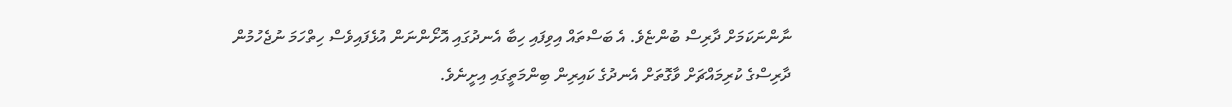ނާންނަކަމަށް ދާރިސް ބުންޏެވެ. އެ ބަސްތައް އިވިފައި ހިބާ އެނދުގައި އޮށޯންނަން އުޅެފައިވެސް ހިތްހަމަ ނުޖެހުމުން ދާރިސްގެ ކުރިމައްޗަށް ވާގޮތަށް އެނދުގެ ކައިރިން ބިންމަތީގައި އިށީނެވެ.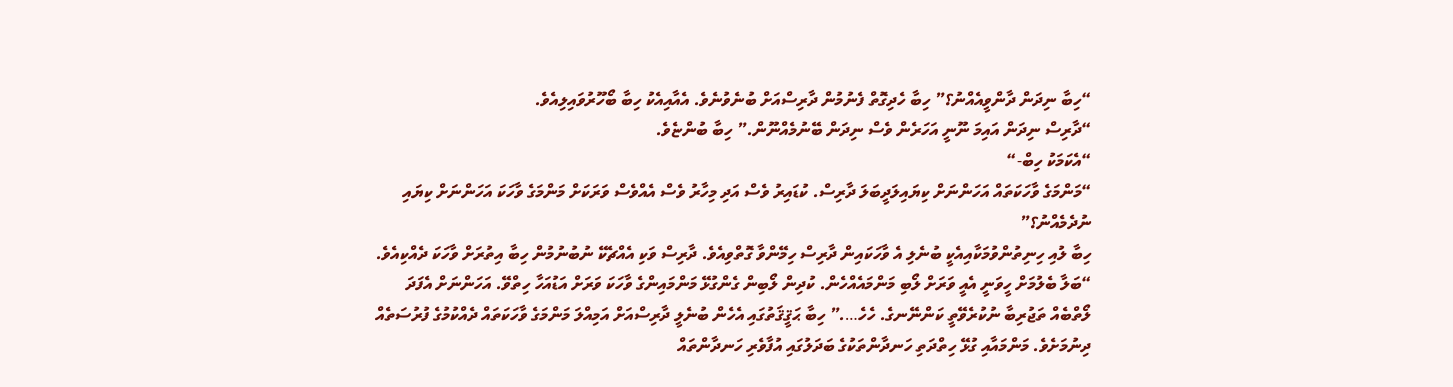“ހިބާ ނިދަން ދާންވީއެއްނު؟” ހިބާ ހެދިގޮތް ފެނުމުން ދާރިސްއަށް ބުނެވުނެވެ. އެއާއިއެކު ހިބާ ބޯހޫރުވައިލިއެވެ.
“ދާރިސް ނިދަން އައިމަ ނޫނީ އަހަރެން ވެސް ނިދަން ބޭނުމެއްނޫން.” ހިބާ ބުންޏެވެ.
“އެކަމަކު ހިބް-“
“މަންމަގެ ވާހަކަތައް އަހަންނަށް ކިޔައިލަދީބަލަ ދާރިސް. ކުޑައިރު ވެސް އަދި މިހާރު ވެސް އެއްވެސް ވަރަކަށް މަންމަގެ ވާހަކަ އަހަންނަށް ކިޔައި ނުދެމެއްނު؟”
ހިބާ ލުއި ހިނިތުންވުމަކާއިއެކީ ބުނެލި އެ ވާހަކައިން ދާރިސް ހިމޭންވާ ގޮތްވިއެވެ. ދާރިސް ވަކި އެއްޗެކޭ ނުބުނުމުން ހިބާ އިތުރަށް ވާހަކަ ދެއްކިއެވެ.
“ބަލާ ބެލުމަށް ހީވަނީ އެއީ ވަރަށް ލޯބި މަންމައެއްހެން. ކުދިން ލޯބިން ގެންގުޅޭ މަންމައިންގެ ވާހަކަ ވަރަށް އަޑުއަހާ ހިތްވޭ. އަހަންނަށް އެފަދަ ލޯތްބެއް ތަޖުރިބާ ނުކުރެވޭތީ ކަންނޭނގެ. ހެހެ….” ހިބާ ޙަޤީޤަތުގައި އެހެން ބުނެލީ ދާރިސްއަށް އަމިއްލަ މަންމަގެ ވާހަކަތައް ދެއްކުމުގެ ފުރުސަތެއް ދިނުމަށެވެ. މަންމައާއި ގުޅޭ ހިތްދަތި ހަނދާންތަކުގެ ބަދަލުގައި އުފާވެރި ހަނދާންތައް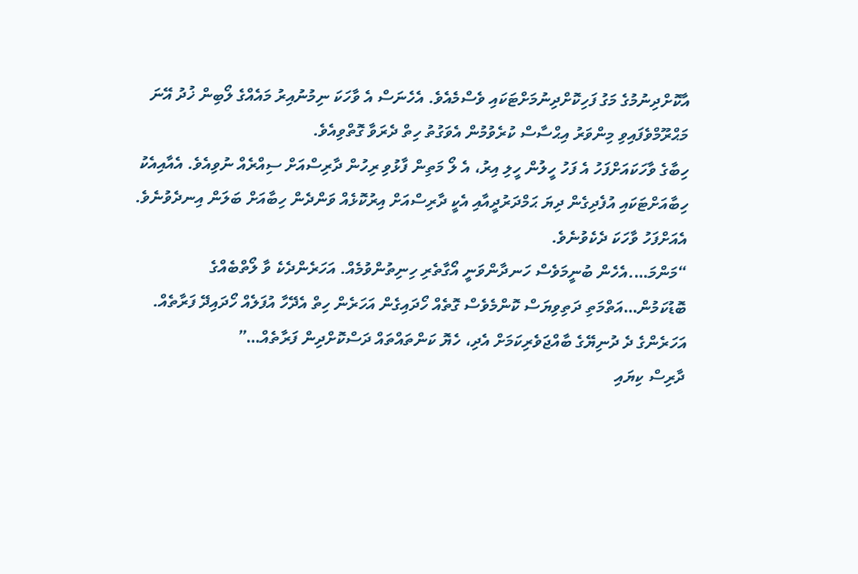އާކޮށްދިނުމުގެ މަގު ފަހިކޮށްދިނުމަށްޓަކައި ވެސްމެއެވެ. އެހެނަސް އެ ވާހަކަ ނިމުނުއިރު މައެއްގެ ލޯބިން ޚުދު އޭނަ މަޙްރޫމްވެފައިވި މިންވަރު އިޙްސާސް ކުރެވުމުން އެވަގުތު ހިތް ދެރަވާ ގޮތްވިއެވެ.
ހިބާގެ ވާހަކައަށްފަހު އެ ފަހު ހީލުން ހީލި އިރު، އެ ލޯ މަތިން ފާޅުވި ރިހުން ދާރިސްއަށް ސިއްރެއް ނުވިއެވެ. އެއާއިއެކު ހިބާއަށްޓަކައި އުފެދިގެން ދިޔަ ޙަމްދަރުދީއާއި އެކީ ދާރިސްއަށް އިރުކޮޅެއް ވަންދެން ހިބާއަށް ބަލަން އިނދެވުނެވެ. އެއަށްފަހު ވާހަކަ ދެކެވުނެވެ.
“މަންމަ….އެހެން ބުނީމަވެސް ހަނދާންވަނީ އޯގާތެރި ހިނިތުންވުމެއް. އަހަރެންދެކެ ވާ ލޯތްބެއްގެ ބޮޑުކަމުން…އަތްމަތި ދަތިވިޔަސް ކޮންމެވެސް ގޮތެއް ހޯދައިގެން އަހަރެން ހިތް އެދޭހާ އުފަލެއް ހޯދައިދޭ ފަރާތެއް. އަހަރެންގެ ދެ ދުނިޔޭގެ ބާއްޖަވެރިކަމަށް އެދި، ހެޔޮ ކަންތައްތައް ދަސްކޮށްދިން ފަރާތެއް…”
ދާރިސް ކިޔައި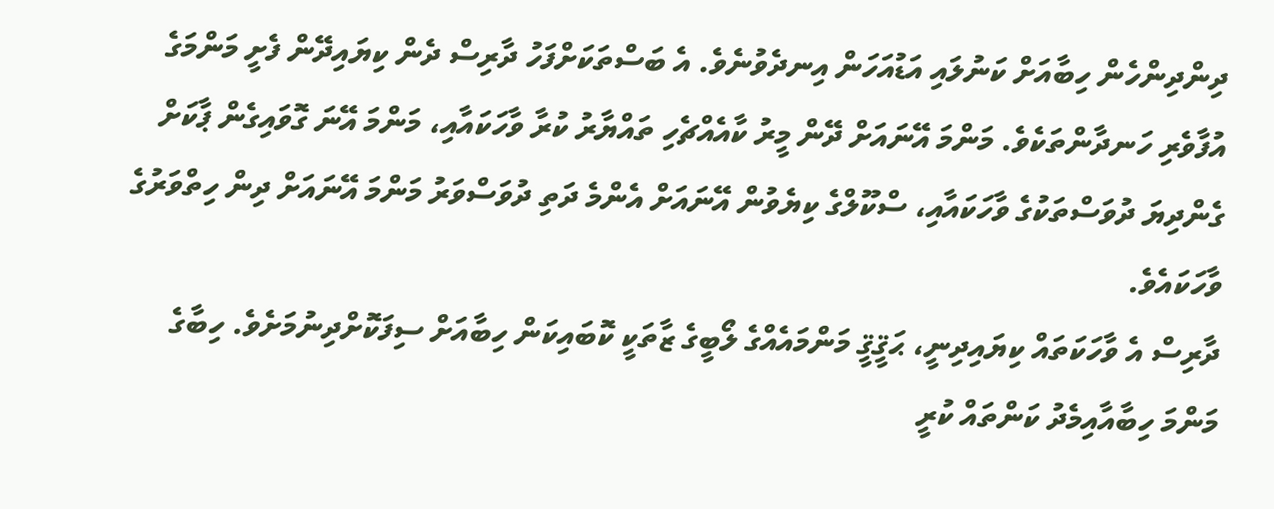ދިންދިންހެން ހިބާއަށް ކަނުލައި އަޑުއަހަން އިނދެވުނެވެ. އެ ބަސްތަކަށްފަހު ދާރިސް ދެން ކިޔައިދޭން ފެށީ މަންމަގެ އުފާވެރި ހަނދާންތަކެވެ. މަންމަ އޭނައަށް ދޭން މީރު ކާއެއްޗެހި ތައްޔާރު ކުރާ ވާހަކައާއި، މަންމަ އޭނަ ގޮވައިގެން ޕާކަށް ގެންދިޔަ ދުވަސްތަކުގެ ވާހަކައާއި، ސްކޫލްގެ ކިޔެވުން އޭނައަށް އެންމެ ދަތި ދުވަސްވަރު މަންމަ އޭނައަށް ދިން ހިތްވަރުގެ ވާހަކައެވެ.
ދާރިސް އެ ވާހަކަތައް ކިޔައިދިނީ، ޙަޤީޤީ މަންމައެއްގެ ލޯބީގެ ޒާތަކީ ކޮބައިކަން ހިބާއަށް ސިފަކޮށްދިނުމަށެވެ. ހިބާގެ މަންމަ ހިބާއާއިމެދު ކަންތައް ކުރީ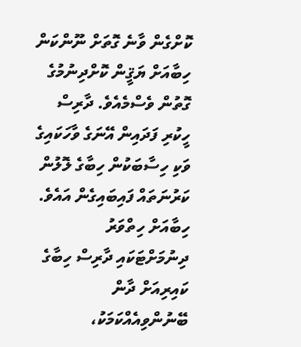ކޮށްގެން ވާނެ ގޮތަށް ނޫންކަން ހިބާއަށް ޔަޤީން ކޮށްދިނުމުގެ ގޮތުން ވެސްމެއެވެ. ދާރިސް ހީކުރި ފަދައިން އޭނަގެ ވާހަކައިގެ ވަކި ހިސާބަކުން ހިބާގެ ލޮލުން ކަރުނަތައް ފައިބައިގެން އައެވެ. ހިބާއަށް ހިތްވަރު ދިނުމަށްޓަކައި ދާރިސް ހިބާގެ ކައިރިއަށް ދާން ބޭނުންވިއެއްކަމަކު،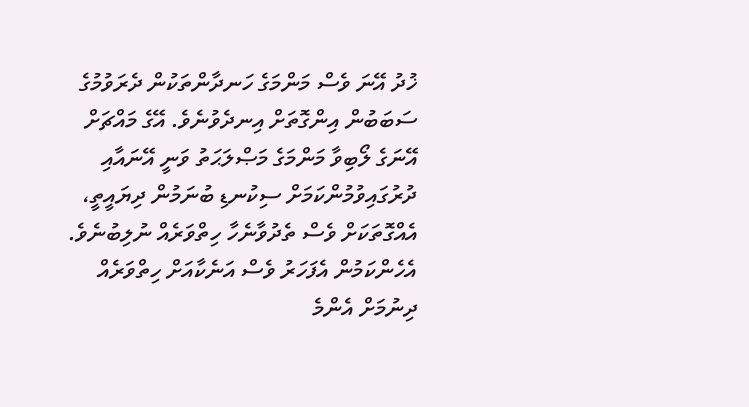ޚުދު އޭނަ ވެސް މަންމަގެ ހަނދާންތަކުން ދެރަވުމުގެ ސަބަބުން އިންގޮތަށް އިނދެވުނެވެ. އޭގެ މައްޗަށް އޭނަގެ ލޯބިވާ މަންމަގެ މަޞްލަޙަތު ވަނީ އޭނައާއި ދުރުގައިވުމުންކަމަށް ސިކުނޑި ބުނަމުން ދިޔައީތީ، އެއްގޮތަކަށް ވެސް ތެދުވާނެހާ ހިތްވަރެއް ނުލިބުނެވެ.
އެހެންކަމުން އެފަހަރު ވެސް އަނެކާއަށް ހިތްވަރެއް ދިނުމަށް އެންމެ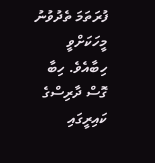ފުރަތަމަ ތެދުވުނު މީހަކަށްވީ ހިބާއެވެ. ހިބާ ގޮސް ދާރިސްގެ ކައިރީގައި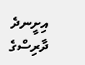އިށީނދެ ދާރިސްގެ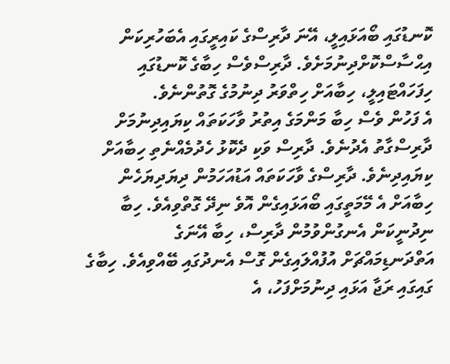ކޮނޑުގައި ބޯއަޅައިލީ، އޭނަ ދާރިސްގެ ކައިރީގައި އެބަހުރިކަން އިޙްސާސްކޮށްދިނުމަށެވެ. ދާރިސްވެސް ހިބާގެ ކޮނޑުގައި ހިފަހައްޓައިލީ، ހިބާއަށް ހިތްވަރު ދިނުމުގެ ގޮތުންނެވެ.
އެ ފަހުން ވެސް ހިބާ މަންމަގެ އިތުރު ވާހަކަތައް ކިޔައިދިނުމަށް ދާރިސްގާތު އެދުނެވެ. ދާރިސް ވަކި ދެކޮޅު ހެދުމެއްނެތި ހިބާއަށް ކިޔައިދިނެވެ. ދާރިސްގެ ވާހަކަތައް އަޑުއަހަމުން ދިޔަދިޔަހެން ހިބާއަށް އެ މޭމަތީގައި ބޯއަޅައިގެން އޮވެ ނިދޭ ގޮތްވިއެވެ. ހިބާ ނިދުނީކަން އެނގުންވުމުން ދާރިސް، ހިބާ އޭނަގެ އަތްދަނޑިމައްޗަށް އުފުއްލައިގެން ގޮސް އެނދުގައި ބޭއްވިއެވެ. ހިބާގެ ގައިގައި ރަޖާ އަޅައި ދިނުމަށްފަހު، އެ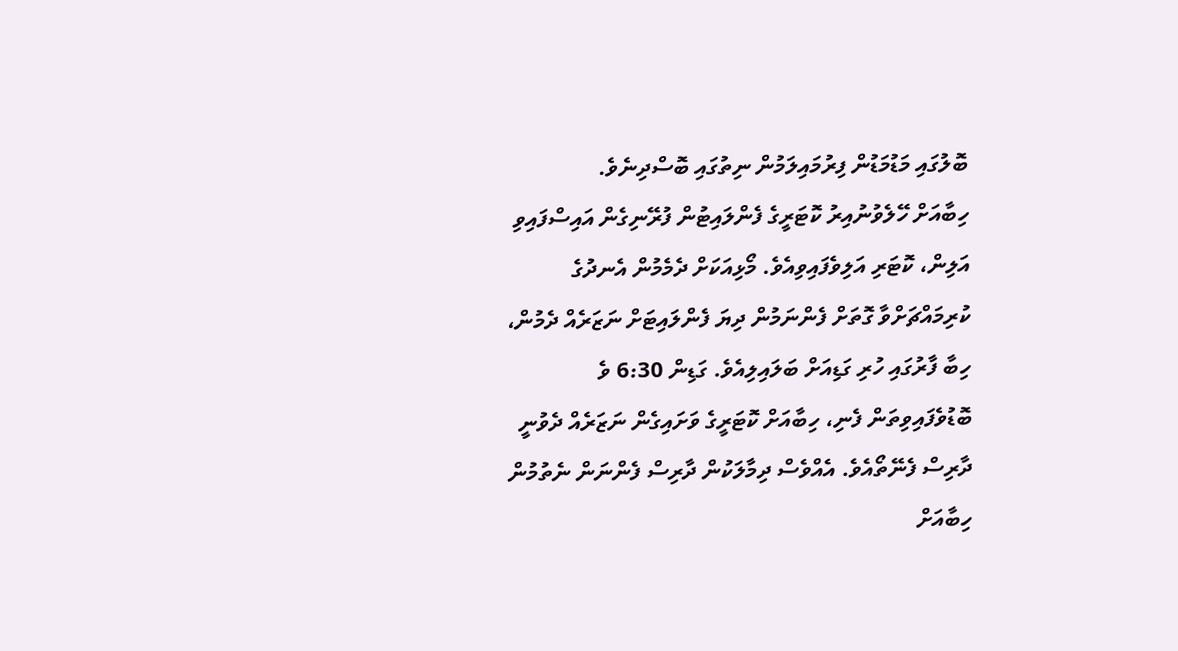ބޮލުގައި މަޑުމަޑުން ފިރުމައިލަމުން ނިތުގައި ބޮސްދިނެވެ.
ހިބާއަށް ހޭލެވުނުއިރު ކޮޓަރީގެ ފެންލައިޓުން ފުރޭނިގެން އައިސްފައިވި އަލިން، ކޮޓަރި އަލިވެފައިވިއެވެ. މޯޅިއަކަށް ދެމެމުން އެނދުގެ ކުރިމައްޗަށްވާ ގޮތަށް ފެންނަމުން ދިޔަ ފެންލައިޓަށް ނަޒަރެއް ދެމުން، ހިބާ ފާރުގައި ހުރި ގަޑިއަށް ބަލައިލިއެވެ. ގަޑިން 6:30 ވެ ބޮޑުވެފައިވިތަން ފެނި، ހިބާއަށް ކޮޓަރީގެ ވަށައިގެން ނަޒަރެއް ދެވުނީ ދާރިސް ފެނޭތޯއެވެ. އެއްވެސް ދިމާލަކުން ދާރިސް ފެންނަން ނެތުމުން ހިބާއަށް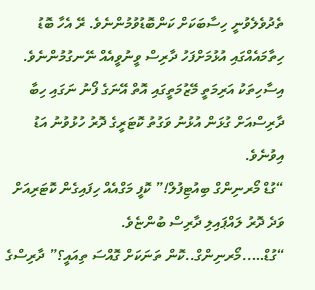ތެދުވެލެވުނީ ހިސާބަކަށް ކަންބޮޑުވުމުންނެވެ. ރޭ އެހާ ބޮޑު ހިތާމައެއްގައި އުޅުމަށްފަހު ދާރިސް ވީނުވީއެއް ނޭނގުމުންނެވެ.
އިސާހިތަކު އަރިމަތީ މޭޒުމަތީގައި އޮތް އޭނަގެ ފޯނު ނަގައި ހިބާ ދާރިސްއަށް ގުޅަން އުޅުނު ވަގުތު ކޮޓަރީގެ ދޮރު ހުޅުވުނު އަޑު އިވުނެވެ.
“ގުޑް މޯރނިންގް ބިއުޓިފުލް!” ކޮފީ މަގްއެއް ހިފައިގެން ކޮޓަރިއަށް ވަދެ ދޮރު ލައްޕައިލި ދާރިސް ބުންޏެވެ.
“ގުޑް…..މޯރނިންގް..ކޮން ތަނަކަށް ގޮއްސަ ތިއައީ؟” ދާރިސްގެ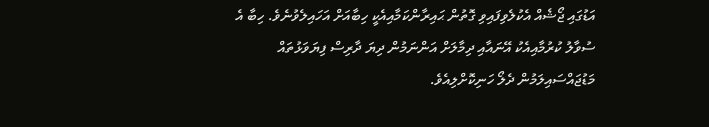އަޑުގައި ޖޯޝެއް އެކުލެވިފައިވި ގޮތުން ޙައިރާންކަމާއިއެކީ ހިބާއަށް އަހައިލެވުނެވެ. ހިބާ އެ ސުވާލު ކުރުމާއިއެކު އޭނައާއި ދިމާލަށް އަންނަމުން ދިޔަ ދާރިސް ފިޔަވަޅުތައް މަޑުޖައްސައިލަމުން ދެލޯ ހަނިކޮށްލިއެވެ.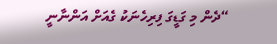“ދެން މި ގަޑީގަ ފިރިހެނަކު ގެއަށް އަންނާނީ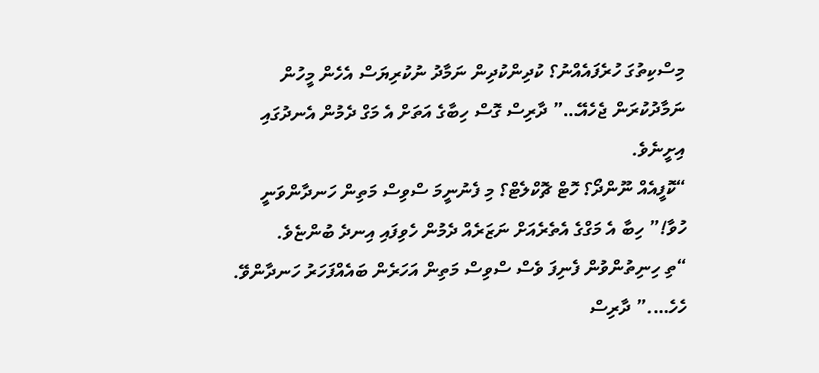މިސްކިތުގަ ހުރެފައެއްނު؟ ކުދިންކުދިން ނަމާދު ނުކުރިޔަސް އެހެން މީހުން ނަމާދުކުރަން ޖެހެއޭ…” ދާރިސް ގޮސް ހިބާގެ އަތަށް އެ މަގް ދެމުން އެނދުގައި އިށީނެވެ.
“ކޮފީއެއް ނޫންދޯ؟ ހޮޓް ޗޮކްލެޓް؟ މި ފެނުނީމަ ސްވިސް މަތިން ހަނދާންވަނީ ހުވާ!” ހިބާ އެ މަގްގެ އެތެރެއަށް ނަޒަރެއް ދެމުން ހެވިފައި އިނދެ ބުންޏެވެ.
“ތި ހިނިތުންވުން ފެނިފަ ވެސް ސްވިސް މަތިން އަހަރެން ބައެއްފަހަރު ހަނދާންވޭ. ހެހެ….” ދާރިސް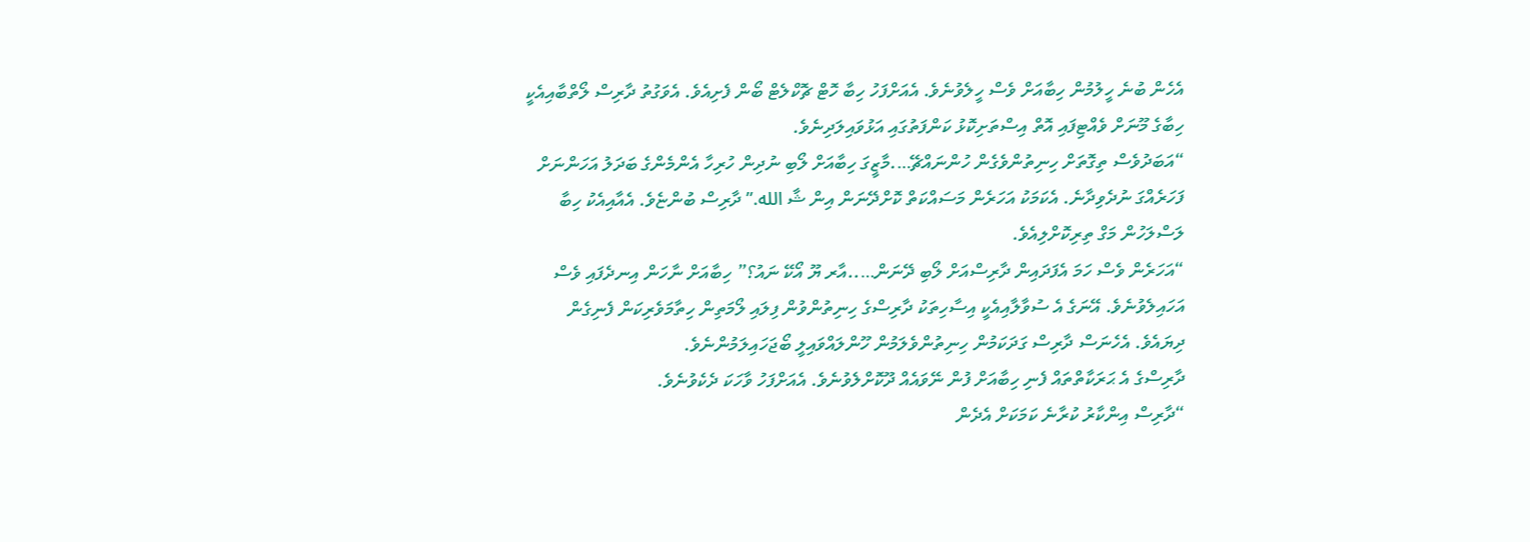އެހެން ބުނެ ހީލުމުން ހިބާއަށް ވެސް ހީލެވުނެވެ. އެއަށްފަހު ހިބާ ހޮޓް ޗޮކްލެޓް ބޯން ފެށިއެވެ. އެވަގުތު ދާރިސް ލޯތްބާއިއެކީ ހިބާގެ މޫނަށް ވެއްޓިފައި އޮތް އިސްތަށިކޮޅު ކަންފަތުގައި އަޅުވައިލަދިނެވެ.
“އަބަދުވެސް ތިގޮތަށް ހިނިތުންވެގެން ހުންނައްޗޭ….މާޒީގަ ހިބާއަށް ލޯބި ނުދިން ހުރިހާ އެންމެންގެ ބަދަލު އަހަންނަށް ފަހަރެއްގަ ނުދެވިދާނެ. އެކަމަކު އަހަރެން މަސައްކަތް ކޮށްދޭނަން އިން ޝާ الله.” ދާރިސް ބުންޏެވެ. އެއާއިއެކު ހިބާ ލަސްލަހުން މަގް ތިރިކޮށްލިއެވެ.
“އަހަރެން ވެސް ހަމަ އެފަދައިން ދާރިސްއަށް ލޯބި ދޭނަން…..އާރ ޔޫ އޯކޭ ނައު؟” ހިބާއަށް ނާހަން އިނދެފައި ވެސް އަހައިލެވުނެވެ. އޭނަގެ އެ ސުވާލާއިއެކީ އިސާހިތަކު ދާރިސްގެ ހިނިތުންވުން ފިލައި ލޯމަތިން ހިތާމަވެރިކަން ފެނިގެން ދިޔައެވެ. އެހެނަސް ދާރިސް ގަދަކަމުން ހިނިތުންވެލަމުން ހޫންލައްވައިލީ ބޯޖަހައިލަމުންނެވެ.
ދާރިސްގެ އެ ޙަރަކާތްތައް ފެނި ހިބާއަށް ފުން ނޭވައެއް ދޫކޮށްލެވުނެވެ. އެއަށްފަހު ވާހަކަ ދެކެވުނެވެ.
“ދާރިސް އިންކާރު ކުރާނެ ކަމަކަށް އެދެން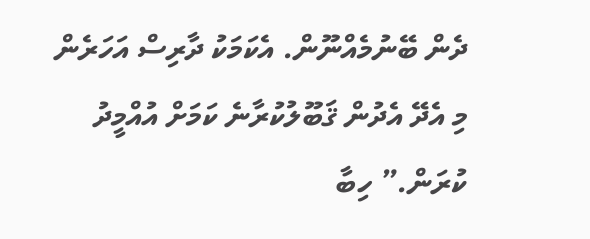ދެން ބޭނުމެއްނޫން. އެކަމަކު ދާރިސް އަހަރެން މި އެދޭ އެދުން ޤަބޫލުކުރާނެ ކަމަށް އުއްމީދު ކުރަން.” ހިބާ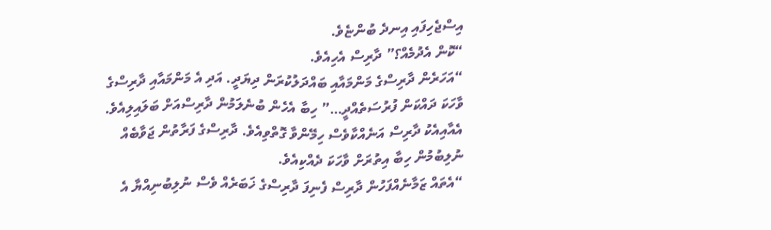އިސްޖެހިފައި އިނދެ ބުންޏެވެ.
“ކޮން އެދުމެއް؟” ދާރިސް އެހިއެވެ.
“އަހަރެން ދާރިސްގެ މަންމައާއި ބައްދަލުކުރަން ދިޔަދީ. އަދި އެ މަންމައާއި ދާރިސްގެ ވާހަކަ ދައްކަން ފުރުސަތެއްދީ…” ހިބާ އެހެން ބުނެލަމުން ދާރިސްއަށް ބަލައިލިއެވެ. އެއާއިއެކު ދާރިސް އަނެއްކާވެސް ހިމޭންވާ ގޮތްވިއެވެ. ދާރިސްގެ ފަރާތުން ޖަވާބެއް ނުލިބުމުން ހިބާ އިތުރަށް ވާހަކަ ދެއްކިއެވެ.
“އެތައް ޒަމާނެއްފަހުން ދާރިސް ފެނިފަ ދާރިސްގެ ޚަބަރެއް ވެސް ނުލިބުނިއްޔާ އެ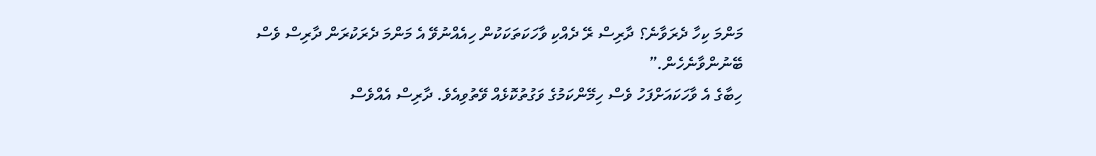މަންމަ ކިހާ ދެރަވާނެ؟ ދާރިސް ރޭ ދެއްކި ވާހަކަތަކަކުން ހިއެއްނުވޭ އެ މަންމަ ދެރަކުރަން ދާރިސް ވެސް ބޭނުންވާނެހެން.”
ހިބާގެ އެ ވާހަކައަށްފަހު ވެސް ހިމޭންކަމުގެ ވަގުތުކޮޅެއް ވޭތުވިއެވެ. ދާރިސް އެއްވެސް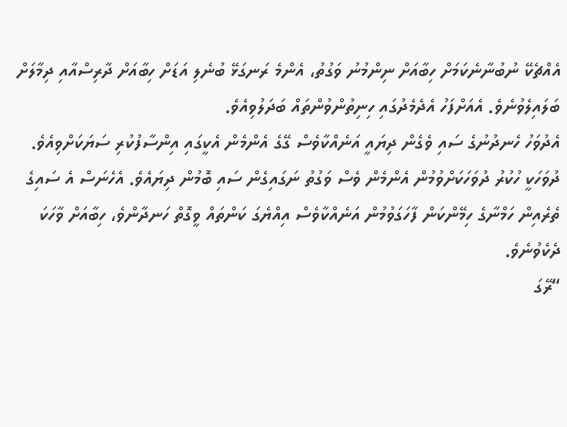އެއްޗެކޭ ނުބުނާނެކަމަށް ހިބާއަށް ނިންމުނު ވަގުތު، އެންމެ ރަނގަޅޭ ބުނެލި އަޑަށް ހިބާއަށް ދާރިސްއާއި ދިމާލަށް ބަލައިލެވުނެވެ. އެއަށްފަހު އެދެމެދުގައި ހިނިތުންވުންތައް ބަދަލުވިއެވެ.
އެދުވަހު ހެނދުނުގެ ސައި ވެގެން ދިޔައީ އަނެއްކާވެސް ގޭގެ އެންމެން އެކީގައި އިންސާފުކުރި ސަޔަކަށްވިއެވެ. ދުވަހަކީ ހުކުރު ދުވަހަކަށްވުމުން އެންމެން ވެސް ވަގުތު ނަގައިގެން ސައި ބޮމުން ދިޔައެވެ. އެހެނަސް އެ ސައިގެ ތެރެއިން ހަމްނާގެ ހިމޭންކަން ފާހަގަވުމުން އަނެއްކާވެސް އިއްޔެގަ ކަންތައް ވީގޮތް ހަނދާންވެ، ހިބާއަށް ވާހަކަ ދެކެވުނެވެ.
“ރޭގަ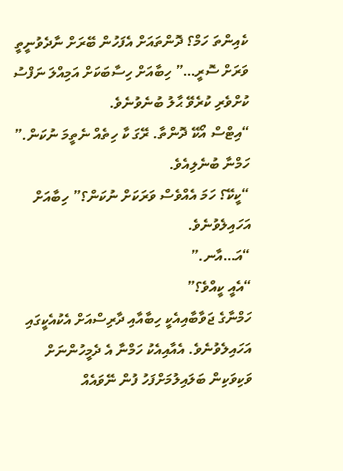ކެއިންތަ ހަމް؟ ދޮންތައަށް އެފަހުން ބޭރަށް ނާދެވުނީތީ ވަރަށް ސޮރީ…” ހިބާއަށް ހިސާބަކަށް އަމިއްލަ ނަފްސު ކުށްވެރި ކުރެވޭ ޙާލު ބުނެވުނެވެ.
“އިޓްސް އޯކޭ ދޮންތާ. ރޭގަ ކާ ހިތެއް ނެތީމަ ނުކަން.” ހަމްނާ ބުނެލިއެވެ.
“ކީކޭ؟ ހަމަ އެއްވެސް ވަރަކަށް ނުކަން؟” ހިބާއަށް އަހައިލެވުނެވެ.
“އަ…އާނ.”
“އެއީ ކީއްވެ؟”
ހަމްނާގެ ޖަވާބާއިއެކީ ހިބާއާއި ދާރިސްއަށް އެކުއެކީގައި އަހައިލެވުނެވެ. އެއާއިއެކު ހަމްނާ އެ ދެމީހުންނަށް ވަކިވަކިން ބަލައިލުމަށްފަހު ފުން ނޭވައެއް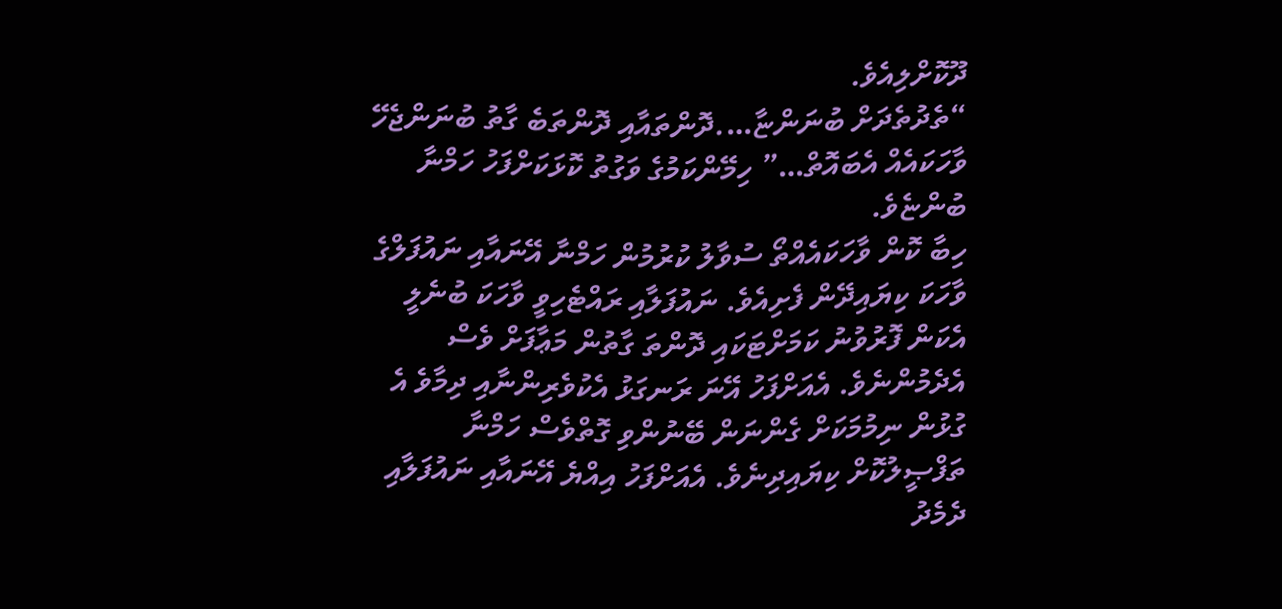ދޫކޮށްލިއެވެ.
“ތެދުތެދަށް ބުނަންޏާ….ދޮންތައާއި ދޮންތަބެ ގާތު ބުނަންޖެހޭ ވާހަކައެއް އެބައޮތް…” ހިމޭންކަމުގެ ވަގުތު ކޮޅަކަށްފަހު ހަމްނާ ބުންޏެވެ.
ހިބާ ކޮން ވާހަކައެއްތޯ ސުވާލު ކުރުމުން ހަމްނާ އޭނައާއި ނައުފަލްގެ ވާހަކަ ކިޔައިދޭން ފެށިއެވެ. ނައުފަލާއި ރައްޓެހިވީ ވާހަކަ ބުނެލީ އެކަން ފޮރުވުނު ކަމަށްޓަކައި ދޮންތަ ގާތުން މަޢާފަށް ވެސް އެދެމުންނެވެ. އެއަށްފަހު އޭނަ ރަނގަޅު އެކުވެރިންނާއި ދިމާވެ އެ ގުޅުން ނިމުމަކަށް ގެންނަން ބޭނުންވި ގޮތްވެސް ހަމްނާ ތަފްޞީލުކޮށް ކިޔައިދިނެވެ. އެއަށްފަހު އިއްޔެ އޭނައާއި ނައުފަލާއި ދެމެދު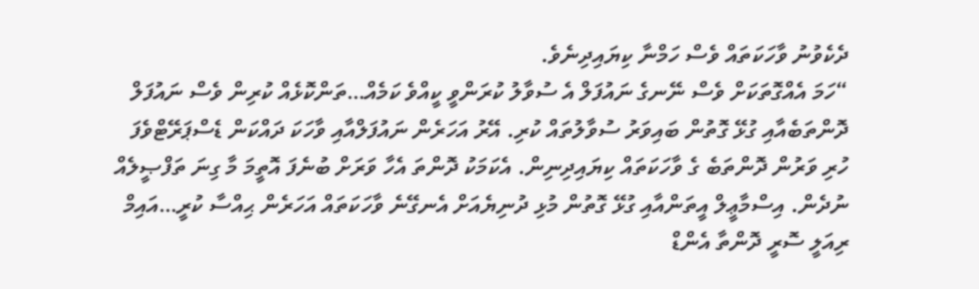ދެކެވުނު ވާހަކަތައް ވެސް ހަމްނާ ކިޔައިދިނެވެ.
“ހަމަ އެއްގޮތަކަށް ވެސް ނޭނގެ ނައުފަލް އެ ސުވާލު ކުރަންވީ ކީއްވެ ކަމެއް…ތަންކޮޅެއް ކުރިން ވެސް ނައުފަލް ދޮންތަބެއާއި ގުޅޭ ގޮތުން ބައިވަރު ސުވާލުތައް ކުރި. އޭރު އަހަރެން ނައުފަލްއާއި ވާހަކަ ދައްކަން ޑެސްޕަރޭޓްވެފަ ހުރި ވަރުން ދޮންތަބެ ގެ ވާހަކަތައް ކިޔައިދިނިން. އެކަމަކު ދޮންތަ އެހާ ވަރަށް ބުނެފަ އޮތީމަ މާ ގިނަ ތަފްޞީލެއް ނުދެން. އިސްމާޢީލް އީތަންއާއި ގުޅޭ ގޮތުން މުޅި ދުނިޔެއަށް އެނގޭނެ ވާހަކަތައް އަހަރެން ޙިއްސާ ކުރީ…އައިމް ރިއަލީ ސޮރީ ދޮންތާ އެންޑް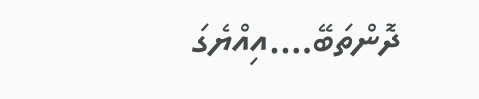ދޮންތަބޭ….އިއްޔެގަ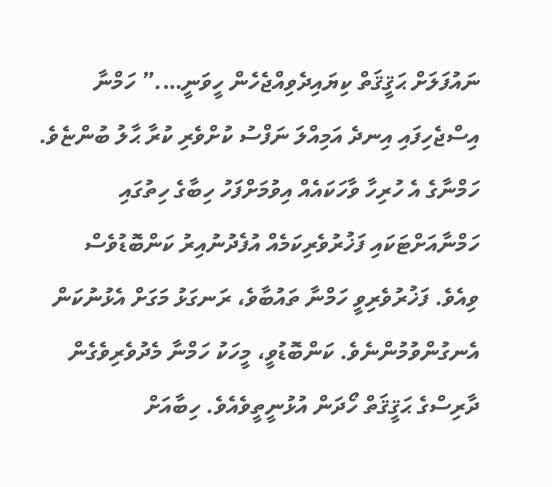ނައުފަލަށް ޙަޤީޤަތް ކިޔައިދެވިއްޖެހެން ހީވަނީ….” ހަމްނާ އިސްޖެހިފައި އިނދެ އަމިއްލަ ނަފްސު ކުށްވެރި ކުރާ ޙާލު ބުންޏެވެ.
ހަމްނާގެ އެ ހުރިހާ ވާހަކައެއް އިވުމަށްފަހު ހިބާގެ ހިތުގައި ހަމްނާއަށްޓަކައި ފަޚުރުވެރިކަމެއް އުފެދުނުއިރު ކަންބޮޑުވެސް ވިއެވެ. ފަޚުރުވެރިވީ ހަމްނާ ތައުބާވެ، ރަނގަޅު މަގަށް އެޅުނުކަން އެނގުންވުމުންނެވެ. ކަންބޮޑުވީ، މީހަކު ހަމްނާ މެދުވެރިވެގެން ދާރިސްގެ ޙަޤީޤަތް ހޯދަން އުޅުނީތީވެއެވެ. ހިބާއަށް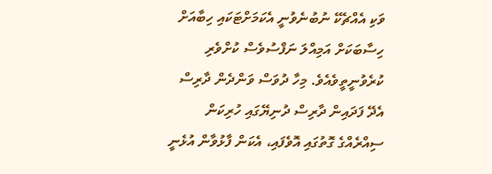ވަކި އެއްޗެކޭ ނުބުނެވުނީ އެކަމަށްޓަކައި ހިބާއަށް ހިސާބަކަށް އަމިއްލަ ނަފްސުވެސް ކުށްވެރި ކުރެވުނީތީވެއެވެ. މިހާ ދުވަސް ވަންދެން ދާރިސް އެދޭ ފަދައިން ދާރިސް ދުނިޔޭގައި ހުރިކަން ސިއްރެއްގެ ގޮތުގައި އޮވެފައި، އެކަން ފާޅުވާން އުޅެނީ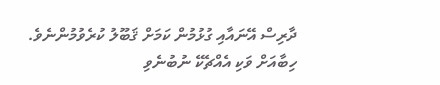ދާރިސް އޭނައާއި ގުޅުމުން ކަމަށް ޤަބޫލު ކުރެވުމުންނެވެ.
ހިބާއަށް ވަކި އެއްޗެކޭ ނުބުނެވި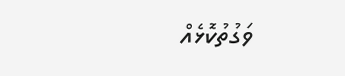ވަގުތުކޮޅެއް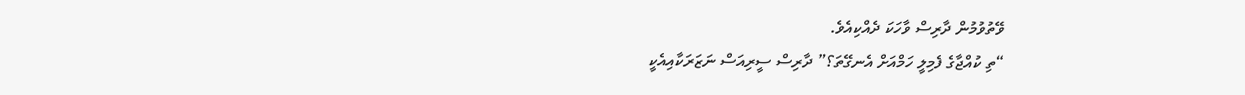ވޭތުވުމުން ދާރިސް ވާހަކަ ދެއްކިއެވެ.
“ތި ކުއްޖާގެ ފެމިލީ ހަމްއަށް އެނގޭތަ؟” ދާރިސް ސީރިއަސް ނަޒަރަކާއިއެކީ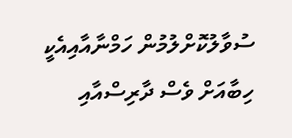ސުވާލުކޮށްލުމުން ހަމްނާއާއިއެކީ ހިބާއަށް ވެސް ދާރިސްއާއި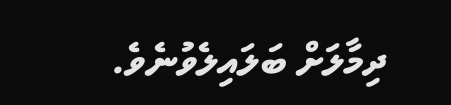ދިމާލަށް ބަލައިލެވުނެވެ.